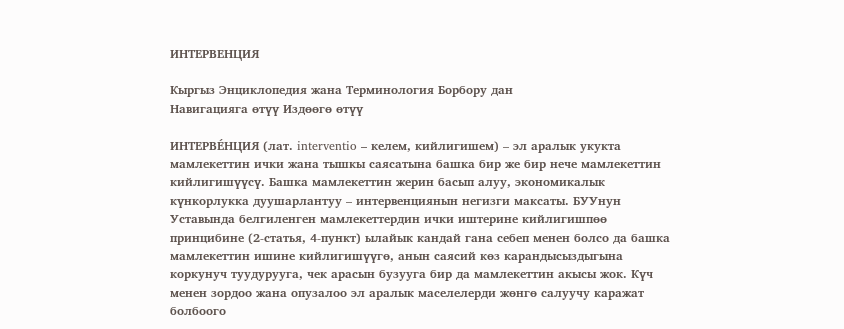ИНТЕРВЕНЦИЯ

Кыргыз Энциклопедия жана Терминология Борбору дан
Навигацияга өтүү Издөөгө өтүү

ИНТЕРВЕ́НЦИЯ (лат. interventio – келем, кийлигишем) – эл аралык укукта мамлекеттин ички жана тышкы саясатына башка бир же бир нече мамлекеттин кийлигишүүсү. Башка мамлекеттин жерин басып алуу, экономикалык күнкорлукка дуушарлантуу – интервенциянын негизги максаты. БУУнун Уставында белгиленген мамлекеттердин ички иштерине кийлигишпөө принцибине (2-статья, 4-пункт) ылайык кандай гана себеп менен болсо да башка мамлекеттин ишине кийлигишүүгө, анын саясий көз карандысыздыгына коркунуч туудурууга, чек арасын бузууга бир да мамлекеттин акысы жок. Күч менен зордоо жана опузалоо эл аралык маселелерди жөнгө салуучу каражат болбоого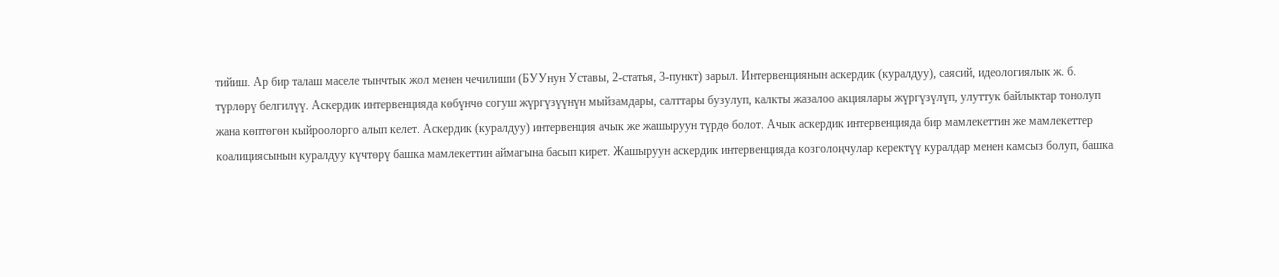тийиш. Ар бир талаш маселе тынчтык жол менен чечилиши (БУУнун Уставы, 2-статья, 3-пункт) зарыл. Интервенциянын аскердик (куралдуу), саясий, идеологиялык ж. б. түрлөрү белгилүү. Аскердик интервенцияда көбүнчө согуш жүргүзүүнүн мыйзамдары, салттары бузулуп, калкты жазалоо акциялары жүргүзүлүп, улуттук байлыктар тонолуп жана көптөгөн кыйроолорго алып келет. Аскердик (куралдуу) интервенция ачык же жашыруун түрдө болот. Ачык аскердик интервенцияда бир мамлекеттин же мамлекеттер коалициясынын куралдуу күчтөрү башка мамлекеттин аймагына басып кирет. Жашыруун аскердик интервенцияда козголоңчулар керектүү куралдар менен камсыз болуп, башка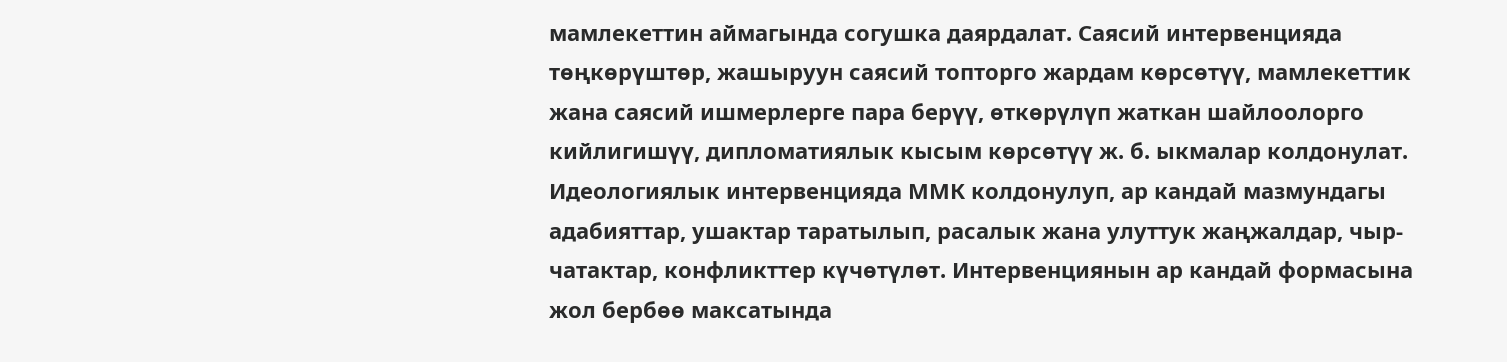мамлекеттин аймагында согушка даярдалат. Саясий интервенцияда төңкөрүштөр, жашыруун саясий топторго жардам көрсөтүү, мамлекеттик жана саясий ишмерлерге пара берүү, өткөрүлүп жаткан шайлоолорго кийлигишүү, дипломатиялык кысым көрсөтүү ж. б. ыкмалар колдонулат. Идеологиялык интервенцияда ММК колдонулуп, ар кандай мазмундагы адабияттар, ушактар таратылып, расалык жана улуттук жаңжалдар, чыр-чатактар, конфликттер күчөтүлөт. Интервенциянын ар кандай формасына жол бербөө максатында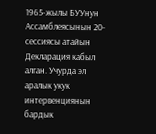1965-жылы БУУнун Ассамблеясынын 20-сессиясы атайын Декларация кабыл алган. Учурда эл аралык укук интервенциянын бардык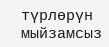түрлөрүн мыйзамсыз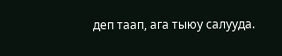деп таап, ага тыюу салууда.